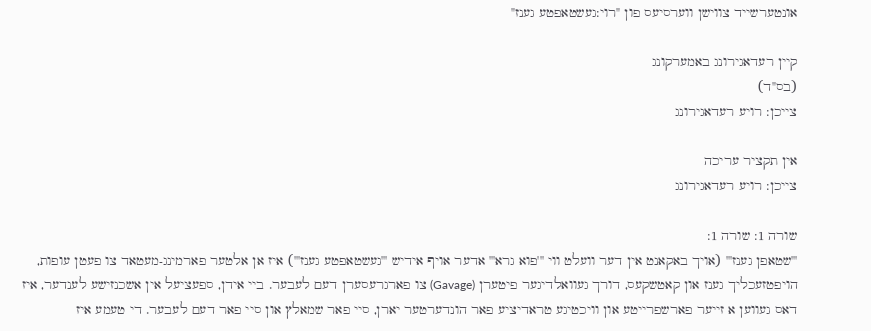אונטערשייד צווישן ווערסיעס פון "רוי:געשטאפטע גענז"

קיין רעדאגירונג באמערקונג
(בס"ד)
צייכן: רויע רעדאגירונג

אין תקציר עריכה
צייכן: רויע רעדאגירונג

שורה 1: שורה 1:
'''שטאפן גענז''' (אויך באקאנט אין דער וועלט ווי '''פוא גרא''' אדער אויף אידיש '''געשטאפטע גענז''') איז אן אלטער פארמינג-מעטאד צו פעטן עופות, הויפטזעכליך גענז און קאטשקעס, דורך געוואלדיגער פיטערן (Gavage) צו פארגרעסערן דעם לעבער. ביי אידן, ספעציעל אין אשכנזישע לענדער, איז דאס געווען א זייער פארשפרייטע און וויכטיגע טראדיציע פאר הונדערטער יארן, סיי פאר שמאלץ און סיי פאר דעם לעבער. די טעמע איז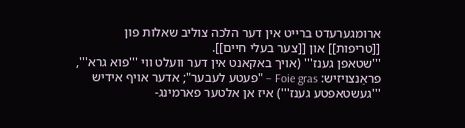ארומגערעדט ברייט אין דער הלכה צוליב שאלות פון [[טריפות]] און [[צער בעלי חיים]].
'''שטאפן גענז''' (אויך באקאנט אין דער וועלט ווי '''פוא גרא''', פראַנצויזיש: Foie gras – "פעטע לעבער"; אדער אויף אידיש '''געשטאפטע גענז''') איז אן אלטער פארמינג-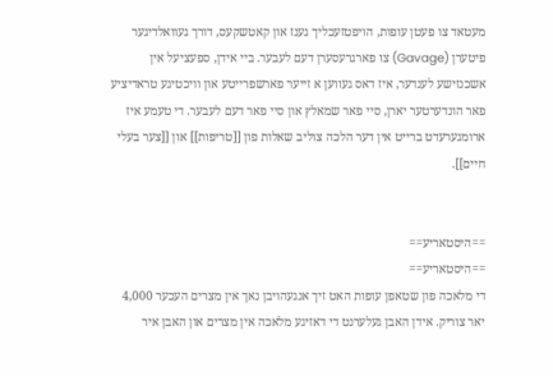מעטאד צו פעטן עופות, הויפטזעכליך גענז און קאטשקעס, דורך געוואלדיגער פיטערן (Gavage) צו פארגרעסערן דעם לעבער. ביי אידן, ספעציעל אין אשכנזישע לענדער, איז דאס געווען א זייער פארשפרייטע און וויכטיגע טראדיציע פאר הונדערטער יארן, סיי פאר שמאלץ און סיי פאר דעם לעבער. די טעמע איז ארומגערעדט ברייט אין דער הלכה צוליב שאלות פון [[טריפות]] און [[צער בעלי חיים]].


==היסטאריע==
==היסטאריע==
די מלאכה פון שטאפן עופות האט זיך אנגעהויבן נאך אין מצרים העכער 4,000 יאר צוריק. אידן האבן געלערנט די דאזיגע מלאכה אין מצרים און האבן איר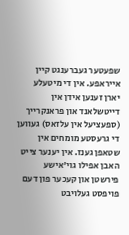שפעטער געברענגט קיין אייראפע. אין די מיטעלע יארן זענען אידן אין דייטשלאנד און פראנקרייך (ספעציעל אין עלזאס) געווען די גרעסטע מומחים אין שטאפן גענז. אין יענער צייט האבן אפילו גוי'אישע פירשטן און קעכער פון דעם פויפסט געלויבט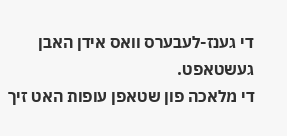די גענז-לעבערס וואס אידן האבן געשטאפט.
די מלאכה פון שטאפן עופות האט זיך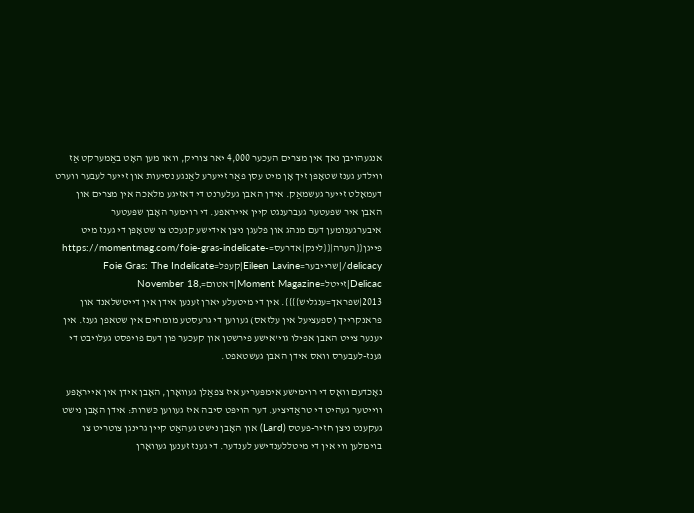אנגעהויבן נאך אין מצרים העכער 4,000 יאר צוריק, וואו מען האָט באַמערקט אַז ווילדע גענז שטאָפּן זיך אָן מיט עסן פאַר זייערע לאַנגע נסיעות און זייער לעבער ווערט דעמאָלט זייער געשמאַק. אידן האבן געלערנט די דאזיגע מלאכה אין מצרים און האבן איר שפעטער געברענגט קיין אייראפע. די רוימער האָבן שפּעטער איבערגענומען דעם מנהג און פלעגן ניצן אידישע קנעכט צו שטאָפּן די גענז מיט פייגן{{הערה|{{לינק|אדרעס=https://momentmag.com/foie-gras-indelicate-delicacy/|שרייבער=Eileen Lavine|קעפל=Foie Gras: The Indelicate Delicac|זייטל=Moment Magazine|דאטום=November 18, 2013|שפראך=ענגליש}}}}. אין די מיטעלע יארן זענען אידן אין דייטשלאנד און פראנקרייך (ספעציעל אין עלזאס) געווען די גרעסטע מומחים אין שטאפן גענז. אין יענער צייט האבן אפילו גוי'אישע פירשטן און קעכער פון דעם פויפסט געלויבט די גענז-לעבערס וואס אידן האבן געשטאפט.

נאָכדעם וואָס די רוימישע אימפּעריע איז צפאַלן געוואָרן, האָבן אידן אין אייראָפּע ווייטער געהיט די טראַדיציע. דער הויפּט סיבה איז געווען כּשרות: אידן האָבן נישט געקענט ניצן חזיר-פעטס (Lard) און האָבן נישט געהאַט קיין גרינגן צוטריט צו בוימלען ווי אין די מיטללענדישע לענדער. די גענז זענען געוואָרן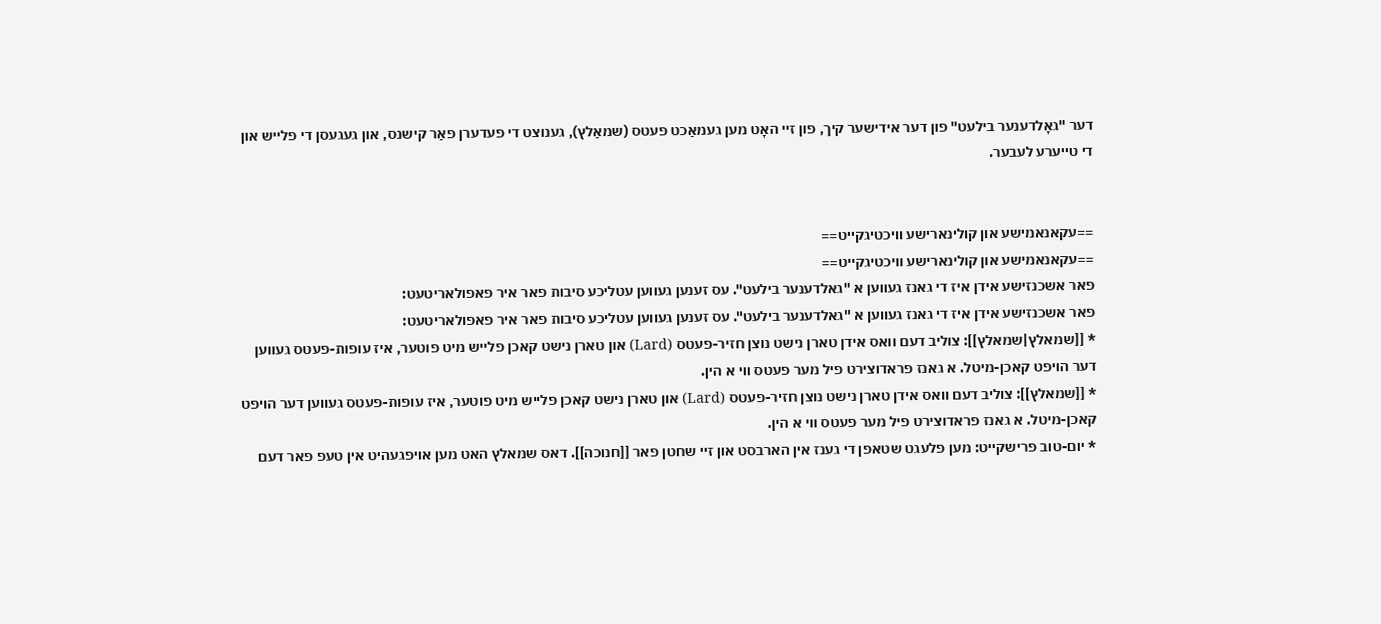דער "גאָלדענער בילעט" פון דער אידישער קיך, פון זיי האָט מען געמאַכט פעטס (שמאַלץ), גענוצט די פעדערן פאַר קישנס, און געגעסן די פלייש און די טייערע לעבער.


==עקאנאמישע און קולינארישע וויכטיגקייט==
==עקאנאמישע און קולינארישע וויכטיגקייט==
פאר אשכנזישע אידן איז די גאנז געווען א "גאלדענער בילעט". עס זענען געווען עטליכע סיבות פאר איר פאפולאריטעט:
פאר אשכנזישע אידן איז די גאנז געווען א "גאלדענער בילעט". עס זענען געווען עטליכע סיבות פאר איר פאפולאריטעט:
* [[שמאלץ|שמאלץ]]: צוליב דעם וואס אידן טארן נישט נוצן חזיר-פעטס (Lard) און טארן נישט קאכן פלייש מיט פוטער, איז עופות-פעטס געווען דער הויפט קאכן-מיטל. א גאנז פראדוצירט פיל מער פעטס ווי א הין.
* [[שמאלץ]]: צוליב דעם וואס אידן טארן נישט נוצן חזיר-פעטס (Lard) און טארן נישט קאכן פלייש מיט פוטער, איז עופות-פעטס געווען דער הויפט קאכן-מיטל. א גאנז פראדוצירט פיל מער פעטס ווי א הין.
* יום-טוב פרישקייט: מען פלעגט שטאפן די גענז אין הארבסט און זיי שחטן פאר [[חנוכה]]. דאס שמאלץ האט מען אויפגעהיט אין טעפ פאר דעם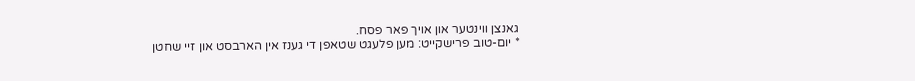גאנצן ווינטער און אויך פאר פסח.
* יום-טוב פרישקייט: מען פלעגט שטאפן די גענז אין הארבסט און זיי שחטן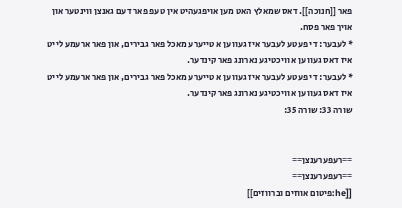פאר [[חנוכה]]. דאס שמאלץ האט מען אויפגעהיט אין טעפ פאר דעם גאנצן ווינטער און אויך פאר פסח.
* לעבער: די פעטע לעבער איז געווען א טייערע מאכל פאר גבירים, און פאר ארעמע לייט איז דאס געווען א וויכטיגע נארונג פאר קינדער.
* לעבער: די פעטע לעבער איז געווען א טייערע מאכל פאר גבירים, און פאר ארעמע לייט איז דאס געווען א וויכטיגע נארונג פאר קינדער.
שורה 33: שורה 35:


==רעפערענצן==
==רעפערענצן==
[[he:פיטום אווזים וברווזים]]